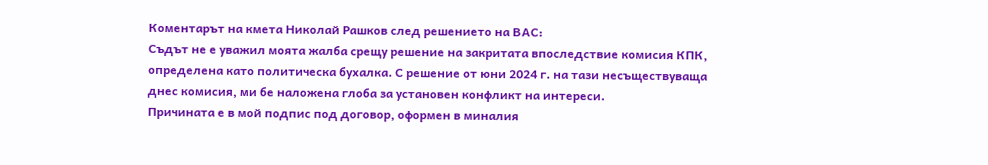Коментарът на кмета Николай Рашков след решението на ВАС:
Съдът не е уважил моята жалба срещу решение на закритата впоследствие комисия КПК, определена като политическа бухалка. С решение от юни 2024 г. на тази несъществуваща днес комисия, ми бе наложена глоба за установен конфликт на интереси.
Причината е в мой подпис под договор, оформен в миналия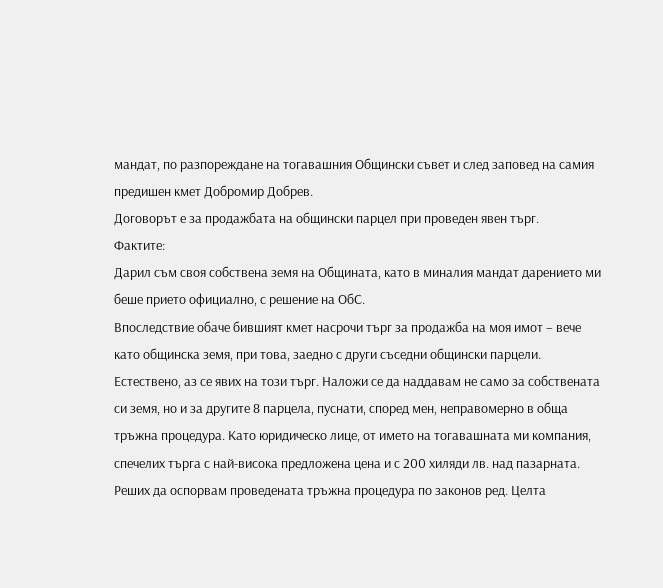мандат, по разпореждане на тогавашния Общински съвет и след заповед на самия предишен кмет Добромир Добрев.
Договорът е за продажбата на общински парцел при проведен явен търг.
Фактите:
Дарил съм своя собствена земя на Общината, като в миналия мандат дарението ми беше прието официално, с решение на ОбС.
Впоследствие обаче бившият кмет насрочи търг за продажба на моя имот – вече като общинска земя, при това, заедно с други съседни общински парцели.
Естествено, аз се явих на този търг. Наложи се да наддавам не само за собствената си земя, но и за другите 8 парцела, пуснати, според мен, неправомерно в обща тръжна процедура. Като юридическо лице, от името на тогавашната ми компания, спечелих търга с най-висока предложена цена и с 200 хиляди лв. над пазарната.
Реших да оспорвам проведената тръжна процедура по законов ред. Целта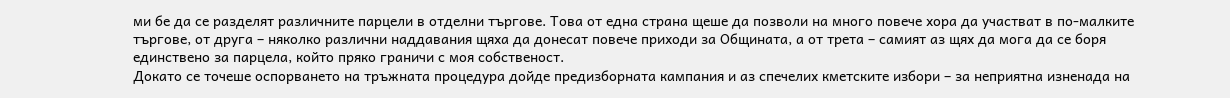ми бе да се разделят различните парцели в отделни търгове. Това от една страна щеше да позволи на много повече хора да участват в по-малките търгове, от друга – няколко различни наддавания щяха да донесат повече приходи за Общината, а от трета – самият аз щях да мога да се боря единствено за парцела, който пряко граничи с моя собственост.
Докато се точеше оспорването на тръжната процедура дойде предизборната кампания и аз спечелих кметските избори – за неприятна изненада на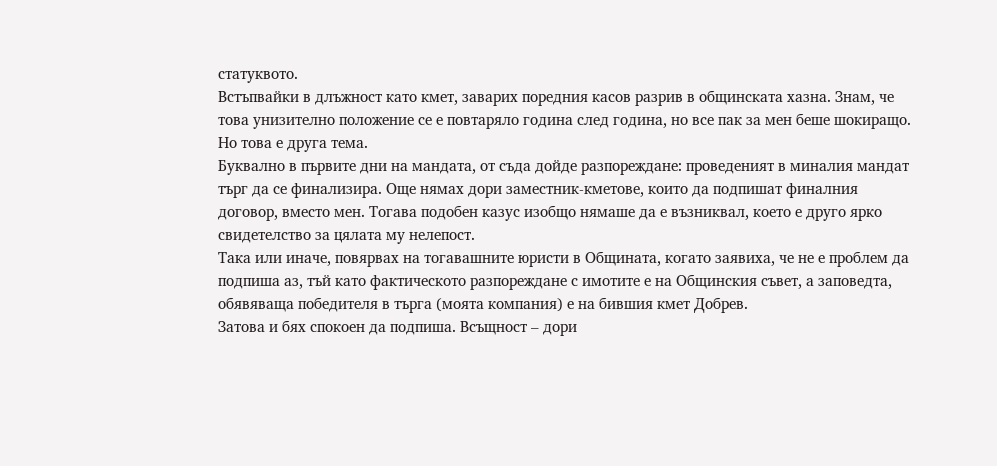статуквото.
Встъпвайки в длъжност като кмет, заварих поредния касов разрив в общинската хазна. Знам, че това унизително положение се е повтаряло година след година, но все пак за мен беше шокиращо. Но това е друга тема.
Буквално в първите дни на мандата, от съда дойде разпореждане: проведеният в миналия мандат търг да се финализира. Още нямах дори заместник-кметове, които да подпишат финалния договор, вместо мен. Тогава подобен казус изобщо нямаше да е възниквал, което е друго ярко свидетелство за цялата му нелепост.
Така или иначе, повярвах на тогавашните юристи в Общината, когато заявиха, че не е проблем да подпиша аз, тъй като фактическото разпореждане с имотите е на Общинския съвет, а заповедта, обявяваща победителя в търга (моята компания) е на бившия кмет Добрев.
Затова и бях спокоен да подпиша. Всъщност – дори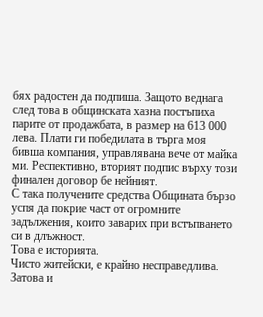бях радостен да подпиша. Защото веднага след това в общинската хазна постъпиха парите от продажбата, в размер на 613 000 лева. Плати ги победилата в търга моя бивша компания, управлявана вече от майка ми. Респективно, вторият подпис върху този финален договор бе нейният.
С така получените средства Общината бързо успя да покрие част от огромните задължения, които заварих при встъпването си в длъжност.
Това е историята.
Чисто житейски, е крайно несправедлива. Затова и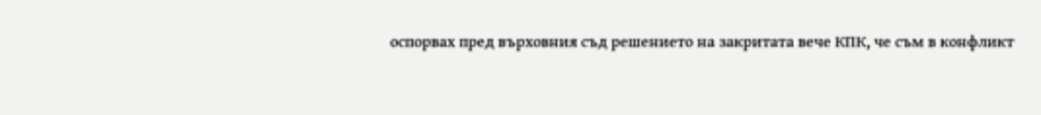оспорвах пред върховния съд решението на закритата вече КПК, че съм в конфликт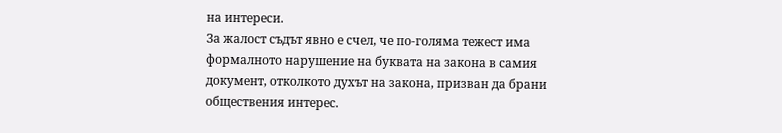на интереси.
За жалост съдът явно е счел, че по-голяма тежест има формалното нарушение на буквата на закона в самия документ, отколкото духът на закона, призван да брани обществения интерес.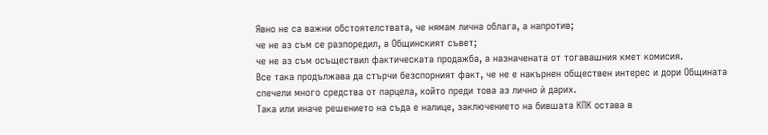Явно не са важни обстоятелствата, че нямам лична облага, а напротив;
че не аз съм се разпоредил, а Общинският съвет;
че не аз съм осъществил фактическата продажба, а назначената от тогавашния кмет комисия.
Все така продължава да стърчи безспорният факт, че не е накърнен обществен интерес и дори Общината спечели много средства от парцела, който преди това аз лично ѝ дарих.
Така или иначе решението на съда е налице, заключението на бившата КПК остава в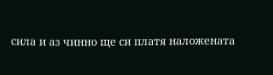сила и аз чинно ще си платя наложената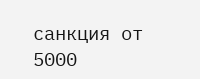санкция от 5000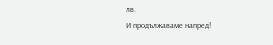лв.
И продължаваме напред!